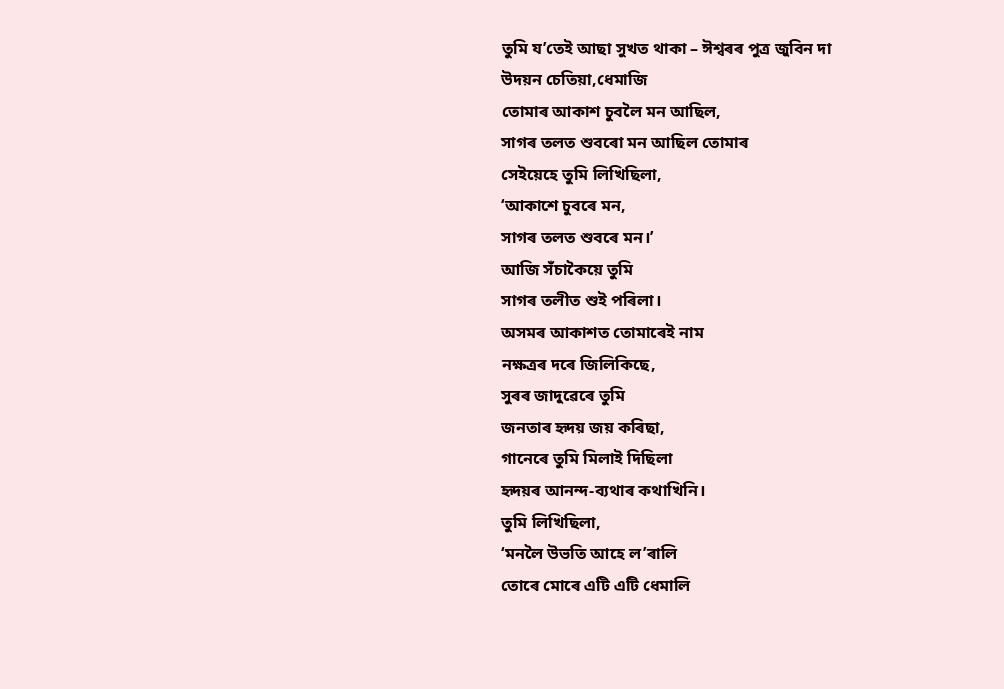তুমি য’তেই আছা সুখত থাকা – ঈশ্বৰৰ পুত্ৰ জুবিন দা
উদয়ন চেতিয়া,ধেমাজি
তোমাৰ আকাশ চুবলৈ মন আছিল,
সাগৰ তলত শুবৰো মন আছিল তোমাৰ
সেইয়েহে তুমি লিখিছিলা,
‘আকাশে চুবৰে মন,
সাগৰ তলত শুবৰে মন।’
আজি সঁচাকৈয়ে তুমি
সাগৰ তলীত শুই পৰিলা।
অসমৰ আকাশত তোমাৰেই নাম
নক্ষত্ৰৰ দৰে জিলিকিছে,
সুৰৰ জাদুৱেৰে তুমি
জনতাৰ হৃদয় জয় কৰিছা,
গানেৰে তুমি মিলাই দিছিলা
হৃদয়ৰ আনন্দ-ব্যথাৰ কথাখিনি।
তুমি লিখিছিলা,
‘মনলৈ উভতি আহে ল’ৰালি
তোৰে মোৰে এটি এটি ধেমালি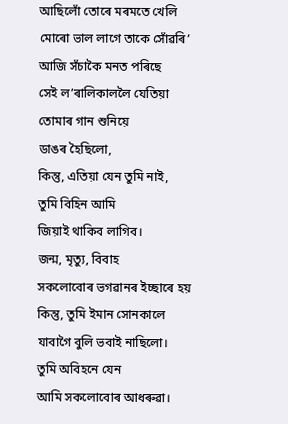আছিলোঁ তোৰে মৰমতে খেলি
মোৰো ভাল লাগে তাকে সোঁৱৰি’
আজি সঁচাকৈ মনত পৰিছে
সেই ল’ৰালিকাললৈ যেতিয়া
তোমাৰ গান শুনিয়ে
ডাঙৰ হৈছিলো,
কিন্তু, এতিয়া যেন তুমি নাই,
তুমি বিহিন আমি
জিয়াই থাকিব লাগিব।
জন্ম, মৃত্যু, বিবাহ
সকলোবোৰ ভগৱানৰ ইচ্ছাৰে হয়
কিন্তু, তুমি ইমান সোনকালে
যাবাগৈ বুলি ভবাই নাছিলো।
তুমি অবিহনে যেন
আমি সকলোবোৰ আধৰুৱা।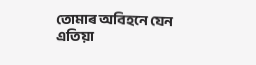তোমাৰ অবিহনে যেন
এতিয়া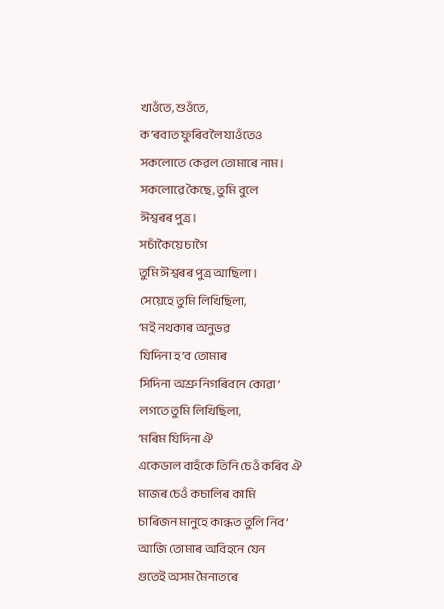খাওঁতে, শুওঁতে,
ক’ৰবাত ফুৰিবলৈ যাওঁতেও
সকলোতে কেৱল তোমাৰে নাম।
সকলোৱে কৈছে, তুমি বুলে
ঈশ্বৰৰ পুত্ৰ।
সচাঁকৈয়ে চাগৈ
তুমি ঈশ্বৰৰ পুত্ৰ আছিলা।
সেয়েহে তুমি লিখিছিলা,
‘মই নথকাৰ অনুভৱ
যিদিনা হ’ব তোমাৰ
সিদিনা অশ্ৰু নিগৰিবনে কোৱা’
লগতে তুমি লিখিছিলা,
‘মৰিম যিদিনা ঐ
একেডাল বাহঁকে তিনি চেওঁ কৰিব ঐ
মাজৰ চেওঁ কচালিৰ কামি
চাৰিজন মানুহে কান্ধত তুলি নিব’
আজি তোমাৰ অবিহনে যেন
গুতেই অসম মৈনাতৰে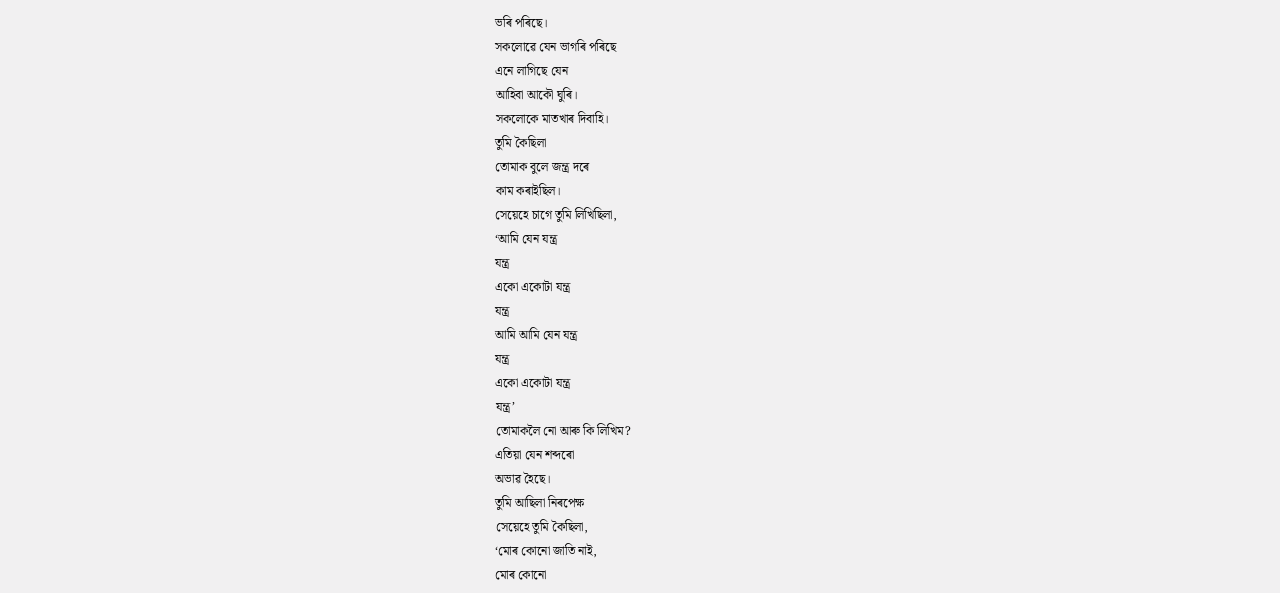ভৰি পৰিছে।
সকলোৱে যেন ভাগৰি পৰিছে
এনে লাগিছে যেন
আহিবা আকৌ ঘুৰি।
সকলোকে মাতখাৰ দিবাহি।
তুমি কৈছিলা
তোমাক বুলে জন্ত্ৰ দৰে
কাম কৰাইছিল।
সেয়েহে চাগে তুমি লিখিছিলা,
‘আমি যেন যন্ত্ৰ
যন্ত্ৰ
একো একোটা যন্ত্ৰ
যন্ত্ৰ
আমি আমি যেন যন্ত্ৰ
যন্ত্ৰ
একো একোটা যন্ত্ৰ
যন্ত্ৰ’
তোমাকলৈ নো আৰু কি লিখিম?
এতিয়া যেন শব্দৰো
অভাৱ হৈছে।
তুমি আছিলা নিৰপেক্ষ
সেয়েহে তুমি কৈছিলা,
‘মোৰ কোনো জাতি নাই,
মোৰ কোনো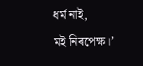ধৰ্ম নাই,
মই নিৰপেক্ষ।’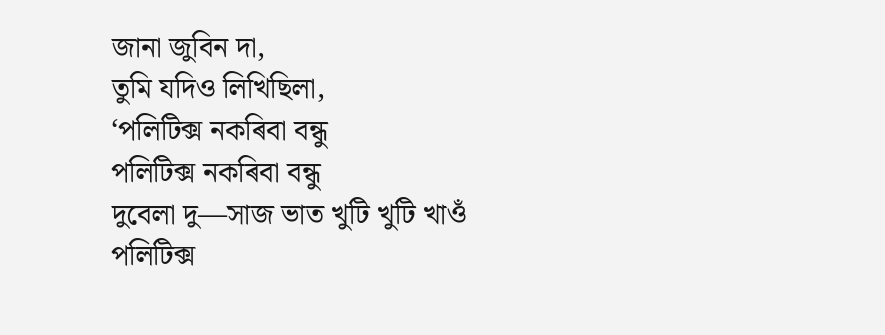জানা জুবিন দা,
তুমি যদিও লিখিছিলা,
‘পলিটিক্স নকৰিবা বন্ধু
পলিটিক্স নকৰিবা বন্ধু
দুবেলা দু—সাজ ভাত খুটি খুটি খাওঁ
পলিটিক্স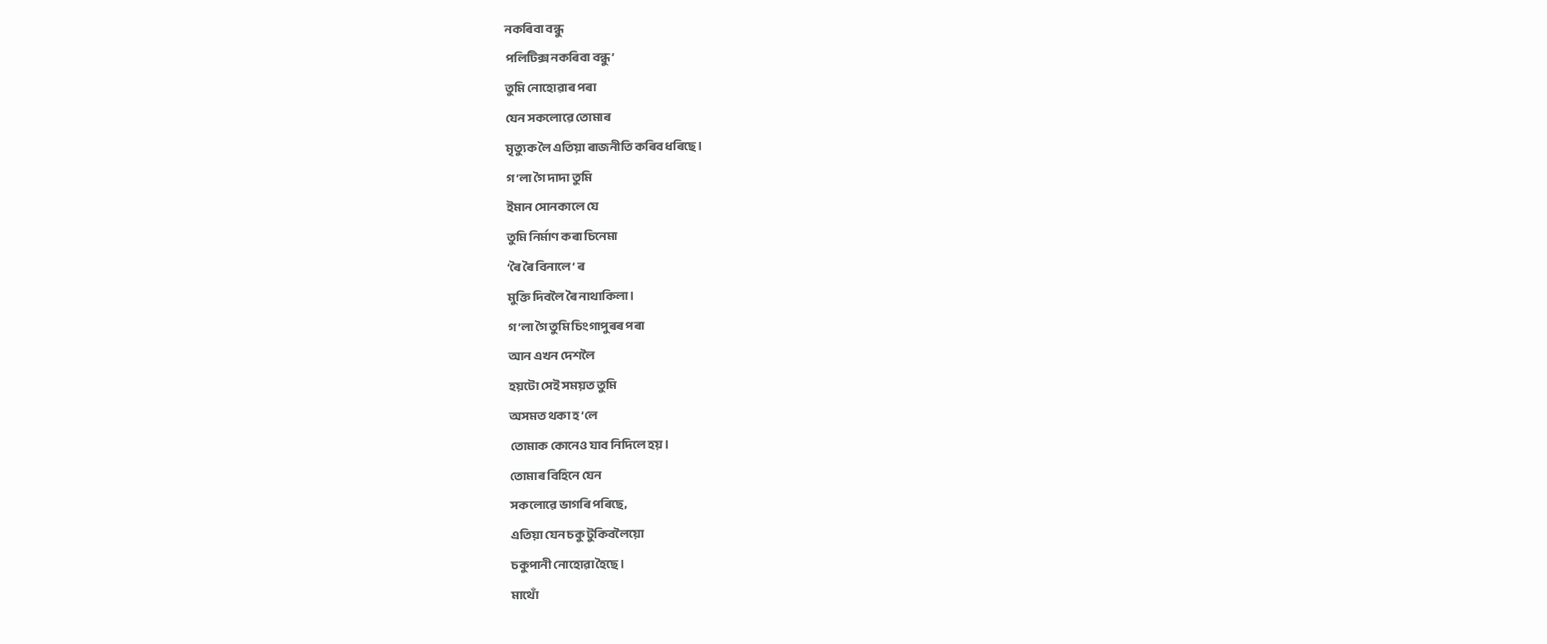নকৰিবা বন্ধু
পলিটিক্স নকৰিবা বন্ধু’
তুমি নোহোৱাৰ পৰা
যেন সকলোৱে তোমাৰ
মৃত্যুক লৈ এতিয়া ৰাজনীতি কৰিব ধৰিছে।
গ’লা গৈ দাদা তুমি
ইমান সোনকালে যে
তুমি নিৰ্মাণ কৰা চিনেমা
‘ৰৈ ৰৈ বিনালে’ ৰ
মুক্তি দিবলৈ ৰৈ নাথাকিলা।
গ’লা গৈ তুমি চিংগাপুৰৰ পৰা
আন এখন দেশলৈ
হয়টো সেই সময়ত তুমি
অসমত থকা হ’লে
তোমাক কোনেও যাব নিদিলে হয়।
তোমাৰ বিহিনে যেন
সকলোৱে ভাগৰি পৰিছে,
এতিয়া যেন চকু টুকিবলৈয়ো
চকুপানী নোহোৱা হৈছে।
মাথোঁ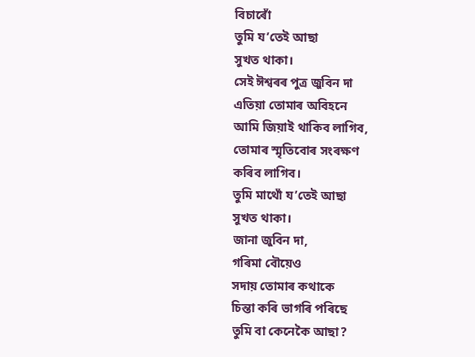বিচাৰোঁ
তুমি য’তেই আছা
সুখত থাকা।
সেই ঈশ্বৰৰ পুত্ৰ জুবিন দা
এতিয়া তোমাৰ অবিহনে
আমি জিয়াই থাকিব লাগিব,
তোমাৰ স্মৃতিবোৰ সংৰক্ষণ
কৰিব লাগিব।
তুমি মাথোঁ য’তেই আছা
সুখত থাকা।
জানা জুবিন দা,
গৰিমা বৌয়েও
সদায় তোমাৰ কথাকে
চিন্তা কৰি ভাগৰি পৰিছে
তুমি বা কেনেকৈ আছা?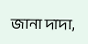জানা দাদা,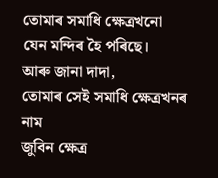তোমাৰ সমাধি ক্ষেত্ৰখনো
যেন মন্দিৰ হৈ পৰিছে।
আৰু জানা দাদা,
তোমাৰ সেই সমাধি ক্ষেত্ৰখনৰ নাম
জুবিন ক্ষেত্ৰ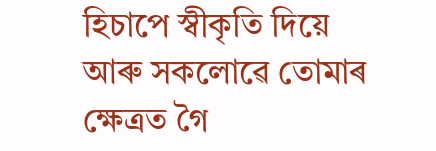হিচাপে স্বীকৃতি দিয়ে
আৰু সকলোৱে তোমাৰ ক্ষেত্ৰত গৈ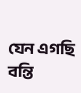যেন এগছি বন্তি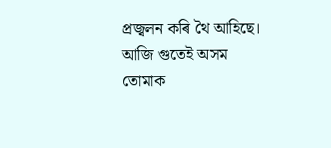প্ৰজ্বলন কৰি থৈ আহিছে।
আজি গুতেই অসম
তোমাক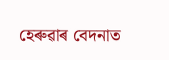হেৰুৱাৰ বেদনাত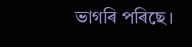ভাগৰি পৰিছে।